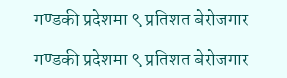गण्डकी प्रदेशमा ९ प्रतिशत बेरोजगार

गण्डकी प्रदेशमा ९ प्रतिशत बेरोजगार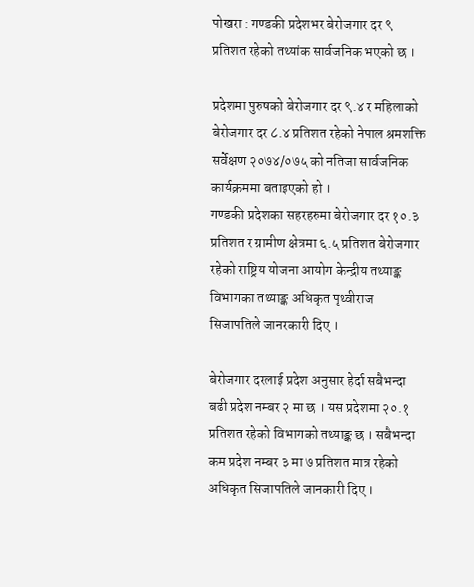पोखरा : गण्डकी प्रदेशभर बेरोजगार दर ९ प्रतिशत रहेको तथ्यांक सार्वजनिक भएको छ ।

प्रदेशमा पुरुषको बेरोजगार दर ९.४ र महिलाको बेरोजगार दर ८.४ प्रतिशत रहेको नेपाल श्रमशक्ति सर्वेक्षण २०७४/०७५ को नतिजा सार्वजनिक कार्यक्रममा बताइएको हो ।
गण्डकी प्रदेशका सहरहरुमा बेरोजगार दर १०.३ प्रतिशत र ग्रामीण क्षेत्रमा ६.५ प्रतिशत बेरोजगार रहेको राष्ट्रिय योजना आयोग केन्द्रीय तथ्याङ्क विभागका तथ्याङ्क अधिकृत पृथ्वीराज सिजापतिले जानरकारी दिए ।

बेरोजगार दरलाई प्रदेश अनुसार हेर्दा सबैभन्दा बढी प्रदेश नम्बर २ मा छ । यस प्रदेशमा २०.१ प्रतिशत रहेको विभागको तथ्याङ्क छ । सबैभन्दा कम प्रदेश नम्बर ३ मा ७ प्रतिशत मात्र रहेको अधिकृत सिजापतिले जानकारी दिए ।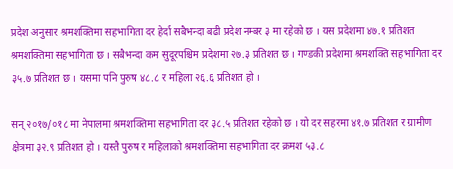प्रदेश अनुसार श्रमशक्तिमा सहभागिता दर हेर्दा सबैभन्दा बढी प्रदेश नम्बर ३ मा रहेको छ । यस प्रदेशमा ४७.१ प्रतिशत श्रमशक्तिमा सहभागिता छ । सबैभन्दा कम सुदूरपश्चिम प्रदेशमा २७.३ प्रतिशत छ । गण्डकी प्रदेशमा श्रमशक्ति सहभागिता दर ३५.७ प्रतिशत छ । यसमा पनि पुरुष ४८.८ र महिला २६.६ प्रतिशत हो ।

सन् २०१७/०१८ मा नेपालमा श्रमशक्तिमा सहभागिता दर ३८.५ प्रतिशत रहेको छ । यो दर सहरमा ४१.७ प्रतिशत र ग्रामीण क्षेत्रमा ३२.९ प्रतिशत हो । यस्तै पुरुष र महिलाको श्रमशक्तिमा सहभागिता दर क्रमश ५३.८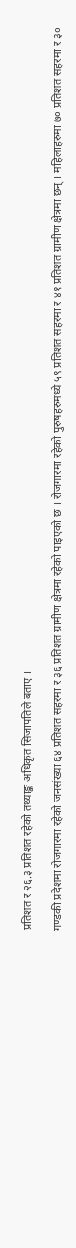प्रतिशत र २६.३ प्रतिशत रहेको तथ्याङ्क अधिकृत सिजापतिले बताए ।

गण्डकी प्रदेशमा रोजगारमा रहेको जनसंख्या ६४ प्रतिशत सहरमा र ३६ प्रतिशत ग्रामीण क्षेत्रमा रहेको पाइएको छ । रोजगारमा रहेको पुरुषहरुमध्ये ५९ प्रतिशत सहरमा र ४१ प्रतिशत ग्रामीण क्षेत्रमा छन् । महिलाहरुमा ७० प्रतिशत सहरमा र ३०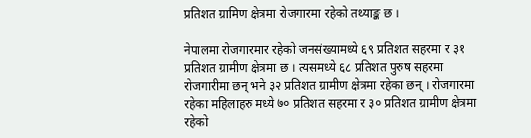प्रतिशत ग्रामिण क्षेत्रमा रोजगारमा रहेको तथ्याङ्क छ ।

नेपालमा रोजगारमार रहेको जनसंख्यामध्ये ६९ प्रतिशत सहरमा र ३१ प्रतिशत ग्रामीण क्षेत्रमा छ । त्यसमध्ये ६८ प्रतिशत पुरुष सहरमा रोजगारीमा छन् भने ३२ प्रतिशत ग्रामीण क्षेत्रमा रहेका छन् । रोजगारमा रहेका महिलाहरु मध्ये ७० प्रतिशत सहरमा र ३० प्रतिशत ग्रामीण क्षेत्रमा रहेको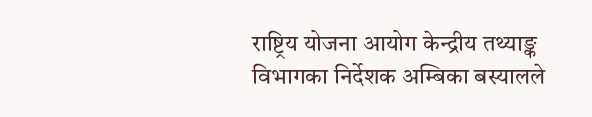राष्ट्रिय योजना आयोग केन्द्रीय तथ्याङ्क विभागका निर्देशक अम्बिका बस्यालले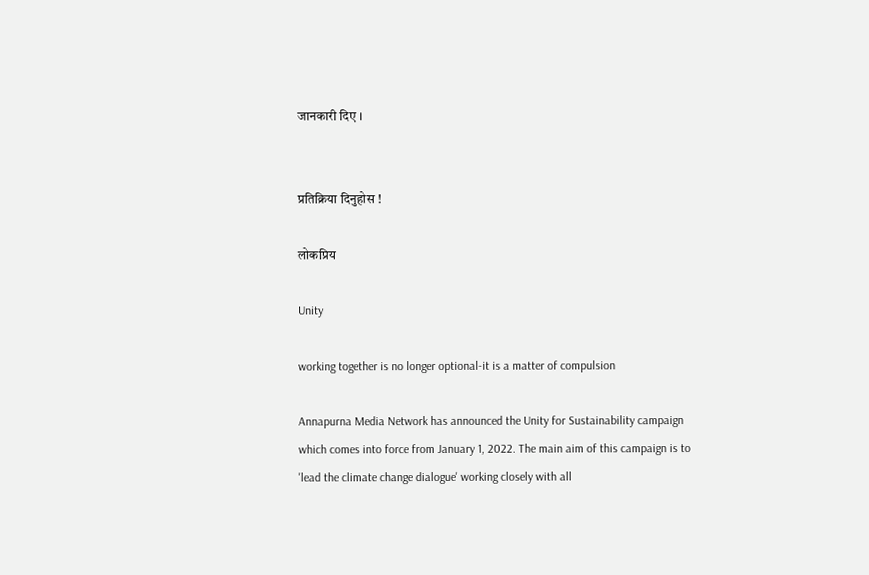जानकारी दिए ।


प्रतिक्रिया दिनुहोस !

लोकप्रिय

Unity

working together is no longer optional-it is a matter of compulsion

Annapurna Media Network has announced the Unity for Sustainability campaign which comes into force from January 1, 2022. The main aim of this campaign is to 'lead the climate change dialogue' working closely with all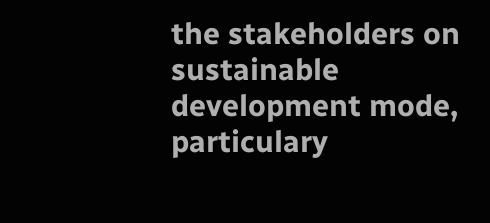the stakeholders on sustainable development mode, particulary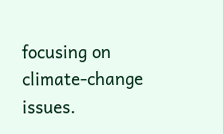focusing on climate-change issues.